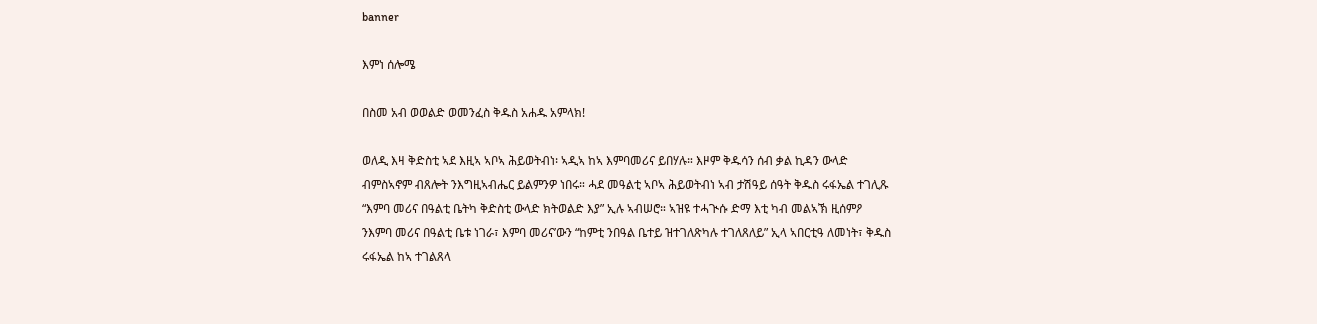banner

እምነ ሰሎሜ

በስመ አብ ወወልድ ወመንፈስ ቅዱስ አሐዱ አምላክ!

ወለዲ እዛ ቅድስቲ ኣደ እዚኣ ኣቦኣ ሕይወትብነ፡ ኣዲኣ ከኣ እምባመሪና ይበሃሉ። እዞም ቅዱሳን ሰብ ቃል ኪዳን ውላድ ብምስኣኖም ብጸሎት ንእግዚኣብሔር ይልምንዎ ነበሩ። ሓደ መዓልቲ ኣቦኣ ሕይወትብነ ኣብ ታሽዓይ ሰዓት ቅዱስ ሩፋኤል ተገሊጹ “እምባ መሪና በዓልቲ ቤትካ ቅድስቲ ውላድ ክትወልድ እያ” ኢሉ ኣብሠሮ። ኣዝዩ ተሓጒሱ ድማ እቲ ካብ መልኣኽ ዚሰምዖ ንእምባ መሪና በዓልቲ ቤቱ ነገራ፣ እምባ መሪና’ውን “ከምቲ ንበዓል ቤተይ ዝተገለጽካሉ ተገለጸለይ” ኢላ ኣበርቲዓ ለመነት፣ ቅዱስ ሩፋኤል ከኣ ተገልጸላ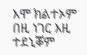እሞ ክልተኦም በዚ ነገር እዚ ተደኒቖም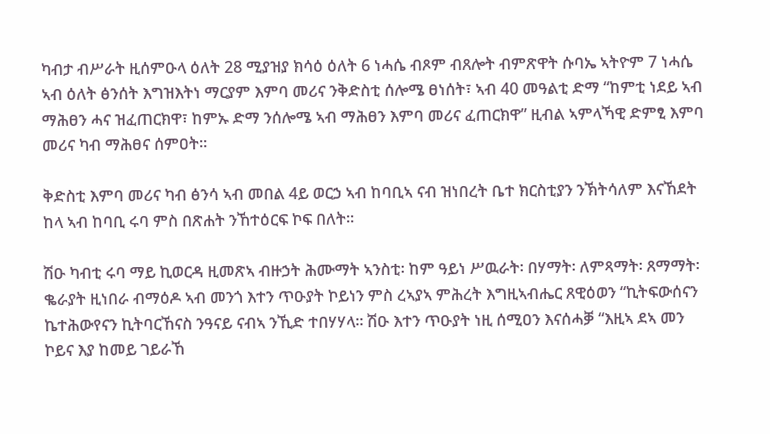ካብታ ብሥራት ዚሰምዑላ ዕለት 28 ሚያዝያ ክሳዕ ዕለት 6 ነሓሴ ብጾም ብጸሎት ብምጽዋት ሱባኤ ኣትዮም 7 ነሓሴ ኣብ ዕለት ፅንሰት እግዝእትነ ማርያም እምባ መሪና ንቅድስቲ ሰሎሜ ፀነሰት፣ ኣብ 40 መዓልቲ ድማ “ከምቲ ነደይ ኣብ ማሕፀን ሓና ዝፈጠርክዋ፣ ከምኡ ድማ ንሰሎሜ ኣብ ማሕፀን እምባ መሪና ፈጠርክዋ” ዚብል ኣምላኻዊ ድምፂ እምባ መሪና ካብ ማሕፀና ሰምዐት።

ቅድስቲ እምባ መሪና ካብ ፅንሳ ኣብ መበል 4ይ ወርኃ ኣብ ከባቢኣ ናብ ዝነበረት ቤተ ክርስቲያን ንኽትሳለም እናኸደት ከላ ኣብ ከባቢ ሩባ ምስ በጽሐት ንኸተዕርፍ ኮፍ በለት።

ሽዑ ካብቲ ሩባ ማይ ኪወርዳ ዚመጽኣ ብዙኃት ሕሙማት ኣንስቲ፡ ከም ዓይነ ሥዉራት፡ በሃማት፡ ለምጻማት፡ ጸማማት፡ ቈራያት ዚነበራ ብማዕዶ ኣብ መንጎ እተን ጥዑያት ኮይነን ምስ ረኣያኣ ምሕረት እግዚኣብሔር ጸዊዕወን “ኪትፍውሰናን ኬተሕውየናን ኪትባርኸናስ ንዓናይ ናብኣ ንኺድ ተበሃሃላ። ሽዑ እተን ጥዑያት ነዚ ሰሚዐን እናሰሓቓ “እዚኣ ደኣ መን ኮይና እያ ከመይ ገይራኸ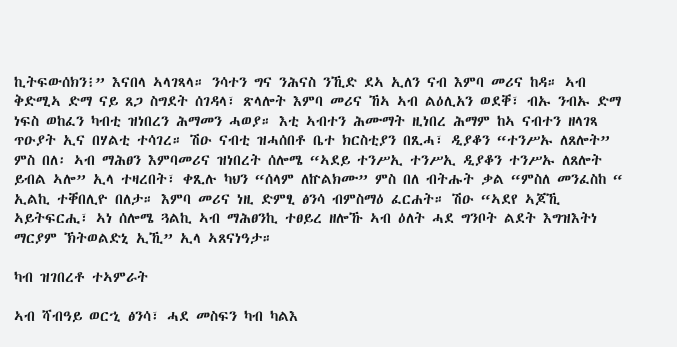ኪትፍውሰክን፧” እናበላ ኣላገጻላ። ንሳተን ግና ንሕናስ ንኺድ ደኣ ኢለን ናብ እምባ መሪና ከዳ። ኣብ ቅድሚኣ ድማ ናይ ጸጋ ስግደት ሰገዳላ፣ ጽላሎት እምባ መሪና ኸኣ ኣብ ልዕሊአን ወደቐ፣ ብኡ ንብኡ ድማ ነፍስ ወከፈን ካብቲ ዝነበረን ሕማመን ሓወያ። እቲ ኣብተን ሕሙማት ዚነበረ ሕማም ከኣ ናብተን ዘላገጻ ጥዑያት ኢና በሃልቲ ተሳገረ። ሽዑ ናብቲ ዝሓሰበቶ ቤተ ክርስቲያን በጺሓ፣ ዲያቆን “ተንሥኡ ለጸሎት” ምስ በለ፡ ኣብ ማሕፀን እምባመሪና ዝነበረት ሰሎሜ “ኣደይ ተንሥኢ ተንሥኢ ዲያቆን ተንሥኡ ለጸሎት ይብል ኣሎ” ኢላ ተዛረበት፣ ቀጺሉ ካህን “ሰላም ለኵልክሙ” ምስ በለ ብትሑት ቃል “ምስለ መንፈስከ “ ኢልኪ ተቐበሊዮ በለታ። እምባ መሪና ነዚ ድምፂ ፅንሳ ብምስማዕ ፈርሐት። ሽዑ “ኣደየ ኣጆኺ ኣይትፍርሒ፣ ኣነ ሰሎሜ ጓልኪ ኣብ ማሕፀንኪ ተፀይረ ዘሎኹ ኣብ ዕለት ሓደ ግንቦት ልደት እግዝእትነ ማርያም ኽትወልድኒ ኢኺ” ኢላ ኣጸናነዓታ።

ካብ ዝገበረቶ ተኣምራት

ኣብ ሻብዓይ ወርኂ ፅንሳ፣ ሓደ መስፍን ካብ ካልእ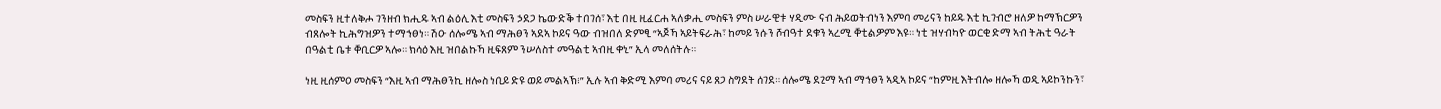መስፍን ዚተለቅሖ ገንዘብ ክሒዱ ኣብ ልዕሊ እቲ መስፍን ኃደጋ ኬውድቕ ተበገሰ፣ እቲ በዚ ዚፈርሐ ኣለቃሒ መስፍን ምስ ሠራዊቱ ሃዲሙ ናብ ሕይወትብነን እምባ መሪናን ከይዱ እቲ ኪገብሮ ዘለዎ ከማኽርዎን ብጸሎት ኪሕግዝዎን ተማኅፀነ። ሽዑ ሰሎሜ ኣብ ማሕፀን ኣደኣ ኮይና ዓው ብዝበለ ድምፂ “ኣጆኻ ኣይትፍራሕ፣ ከመይ ንሱን ሾብዓተ ደቁን ኣረሚ ቐቲልዎም እዩ። ነቲ ዝሃብካዮ ወርቂ ድማ ኣብ ትሕቲ ዓራት በዓልቲ ቤቱ ቐቢርዎ ኣሎ። ክሳዕ እዚ ዝበልኩኻ ዚፍጸም ንሠለስተ መዓልቲ ኣብዚ ቀኒ” ኢላ መለሰትሉ።

ነዚ ዚሰምዐ መስፍን “እዚ ኣብ ማሕፀንኪ ዘሎስ ነቢይ ድዩ ወይ መልኣኽ፧” ኢሉ ኣብ ቅድሚ እምባ መሪና ናይ ጸጋ ስግደት ሰገደ። ሰሎሜ ደጊማ ኣብ ማኅፀን ኣዲኣ ኮይና “ከምዚ እትብሎ ዘሎኻ ወዲ ኣይኮንኩን፣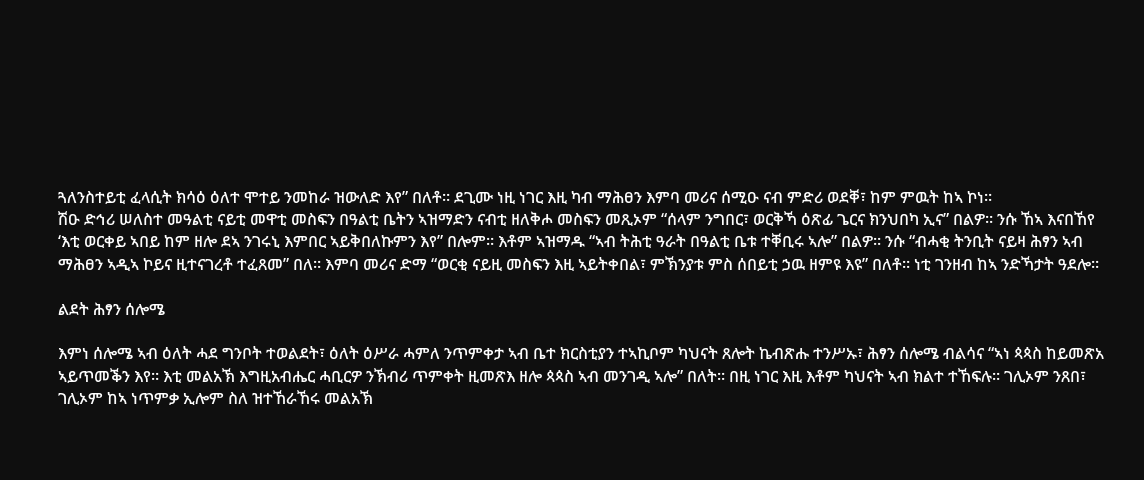ጓለንስተይቲ ፈላሲት ክሳዕ ዕለተ ሞተይ ንመከራ ዝውለድ እየ” በለቶ። ደጊሙ ነዚ ነገር እዚ ካብ ማሕፀን እምባ መሪና ሰሚዑ ናብ ምድሪ ወደቐ፣ ከም ምዉት ከኣ ኮነ።
ሽዑ ድኅሪ ሠለስተ መዓልቲ ናይቲ መዋቲ መስፍን በዓልቲ ቤትን ኣዝማድን ናብቲ ዘለቅሖ መስፍን መጺኦም “ሰላም ንግበር፣ ወርቅኻ ዕጽፊ ጌርና ክንህበካ ኢና” በልዎ። ንሱ ኸኣ እናበኸየ ‘እቲ ወርቀይ ኣበይ ከም ዘሎ ደኣ ንገሩኒ እምበር ኣይቅበለኩምን እየ” በሎም። እቶም ኣዝማዱ “ኣብ ትሕቲ ዓራት በዓልቲ ቤቱ ተቐቢሩ ኣሎ” በልዎ። ንሱ “ብሓቂ ትንቢት ናይዛ ሕፃን ኣብ ማሕፀን ኣዲኣ ኮይና ዚተናገረቶ ተፈጸመ” በለ። እምባ መሪና ድማ “ወርቂ ናይዚ መስፍን እዚ ኣይትቀበል፣ ምኽንያቱ ምስ ሰበይቲ ኃዉ ዘምዩ እዩ” በለቶ። ነቲ ገንዘብ ከኣ ንድኻታት ዓደሎ።

ልደት ሕፃን ሰሎሜ

እምነ ሰሎሜ ኣብ ዕለት ሓደ ግንቦት ተወልደት፣ ዕለት ዕሥራ ሓምለ ንጥምቀታ ኣብ ቤተ ክርስቲያን ተኣኪቦም ካህናት ጸሎት ኬብጽሑ ተንሥኡ፣ ሕፃን ሰሎሜ ብልሳና “ኣነ ጳጳስ ከይመጽአ ኣይጥመቕን እየ። እቲ መልአኽ እግዚአብሔር ሓቢርዎ ንኽብሪ ጥምቀት ዚመጽእ ዘሎ ጳጳስ ኣብ መንገዲ ኣሎ” በለት። በዚ ነገር እዚ እቶም ካህናት ኣብ ክልተ ተኸፍሉ። ገሊኦም ንጸበ፣ ገሊኦም ከኣ ነጥምቃ ኢሎም ስለ ዝተኸራኸሩ መልአኽ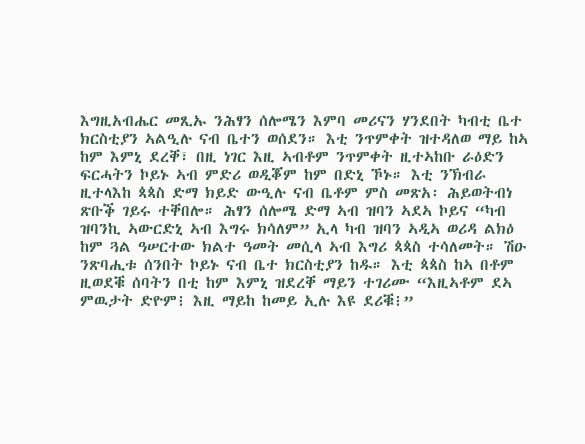እግዚአብሔር መጺኡ ንሕፃን ሰሎሜን እምባ መሪናን ሃንደበት ካብቲ ቤተ ክርስቲያን ኣልዒሉ ናብ ቤተን ወሰደን። እቲ ንጥምቀት ዝተዳለወ ማይ ከኣ ከም እምኒ ደረቐ፣ በዚ ነገር እዚ ኣብቶም ንጥምቀት ዚተኣከቡ ራዕድን ፍርሓትን ኮይኑ ኣብ ምድሪ ወዲቖም ከም በድኒ ኾኑ። እቲ ንኽብራ ዚተላእከ ጳጳስ ድማ ክይድ ውዒሉ ናብ ቤቶም ምስ መጽአ፡ ሕይወትብነ ጽቡቕ ገይሩ ተቐበሎ። ሕፃን ሰሎሜ ድማ ኣብ ዝባን ኣደኣ ኮይና “ካብ ዝባንኪ ኣውርድኒ ኣብ እግሩ ክሳለም” ኢላ ካብ ዝባን ኣዲኣ ወሪዳ ልክዕ ከም ጓል ዓሠርተው ክልተ ዓመት መሲላ ኣብ እግሪ ጳጳስ ተሳለመት። ሽዑ ንጽባሒቱ ሰንበት ኮይኑ ናብ ቤተ ክርስቲያን ከዱ። እቲ ጳጳስ ከኣ በቶም ዚወደቑ ሰባትን በቲ ከም እምኒ ዝደረቐ ማይን ተገሪሙ “እዚኣቶም ደኣ ምዉታት ድዮም፧ እዚ ማይከ ከመይ ኢሉ እዩ ደሪቑ፧”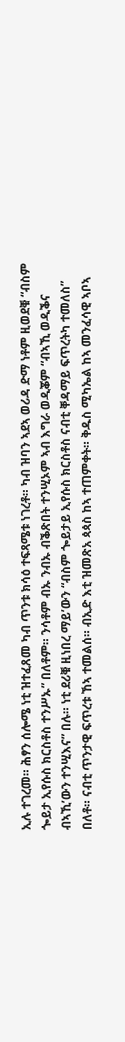ኢሉ ተገረመ። ሕፃን ሰሎሜ ነቲ ዝተፈጸመ ካብ ጥንቱ ክሳዕ ተፍጻሜቱ ነገረቶ። ካብ ዝባን ኣደኣ ወሪዳ ድማ ነቶም ዚወደቑ “ብስም ጐይታ ኢየሱስ ክርስቶስ ተንሥኡ” በለቶም። ንሳቶም ብኡ ንብኡ ብቕጽበት ተንሢኦም ኣብ እግራ ወዲቖም “ብኣኺ ወዲቕና ብኣኺ’ውን ተንሢእና” በሉ። ነቲ ደሪቑ ዚነበረ ማይ’ውን “ብስም ጐይታይ ኢየሱስ ክርስቶስ ናብቲ ቐዳማይ ፍጥረትካ ተመለስ” በለቶ። ናብቲ ጥንታዊ ፍጥረቱ ኸኣ ተመልሰ። ብኢድ እቲ ዝመጽአ ጳጳስ ከኣ ተጠምቀት። ቅዱስ ሚካኤል ከኣ መንፈሳዊ ኣቦኣ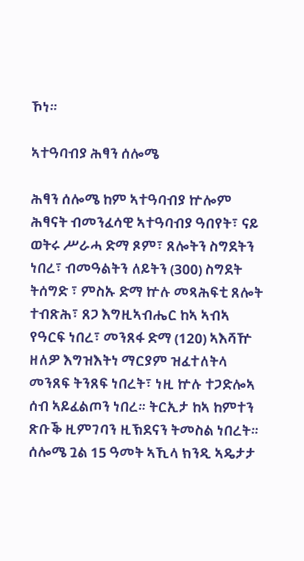ኾነ።

ኣተዓባብያ ሕፃን ሰሎሜ

ሕፃን ሰሎሜ ከም ኣተዓባብያ ኵሎም ሕፃናት ብመንፈሳዊ ኣተዓባብያ ዓበየት፣ ናይ ወትሩ ሥራሓ ድማ ጾም፣ ጸሎትን ስግደትን ነበረ፣ ብመዓልትን ለይትን (300) ስግደት ትሰግድ ፣ ምስኡ ድማ ኵሉ መጻሕፍቲ ጸሎት ተብጽሕ፣ ጸጋ እግዚኣብሔር ከኣ ኣብኣ የዓርፍ ነበረ፣ መንጸፋ ድማ (120) ኣእሻዅ ዘለዎ እግዝእትነ ማርያም ዝፈተለትላ መንጸፍ ትንጸፍ ነበረት፣ ነዚ ኵሉ ተጋድሎኣ ሰብ ኣይፈልጦን ነበረ። ትርኢታ ከኣ ከምተን ጽቡቕ ዚምገባን ዚኽደናን ትመስል ነበረት።
ሰሎሜ ጓል 15 ዓመት ኣኺላ ክንዲ ኣዴታታ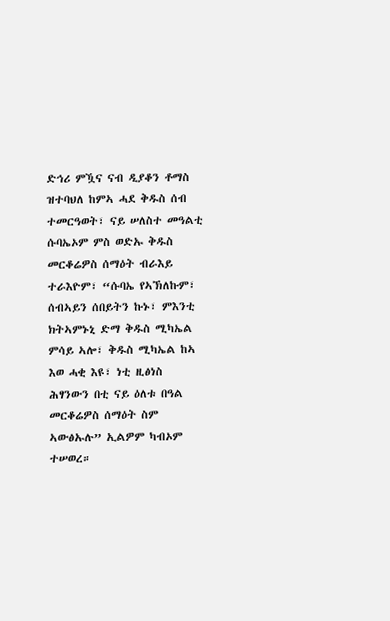ድኅሪ ምዃና ናብ ዲያቆን ቶማስ ዝተባህለ ከምኣ ሓደ ቅዱስ ሰብ ተመርዓወት፣ ናይ ሠለስተ መዓልቲ ሱባኤኦም ምስ ወድኡ ቅዱስ መርቆሬዎስ ሰማዕት ብራእይ ተራእዮም፣ “ሱባኤ የኣኽለኩም፣ ሰብኣይን ሰበይትን ኩኑ፣ ምእንቲ ክትኣምኑኒ ድማ ቅዱስ ሚካኤል ምሳይ ኣሎ፣ ቅዱስ ሚካኤል ከኣ እወ ሓቂ እዩ፣ ነቲ ዚፅነስ ሕፃንውን በቲ ናይ ዕለቱ በዓል መርቆሬዎስ ሰማዕት ስም ኣውፅኡሉ” ኢልዎም ካብኦም ተሠወረ።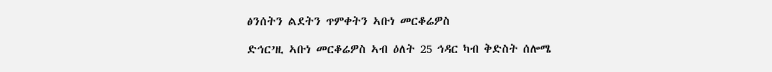ፅንሰትን ልደትን ጥምቀትን ኣቡነ መርቆሬዎስ

ድኅር’ዚ ኣቡነ መርቆሬዎስ ኣብ ዕለት 25 ኅዳር ካብ ቅድስት ሰሎሜ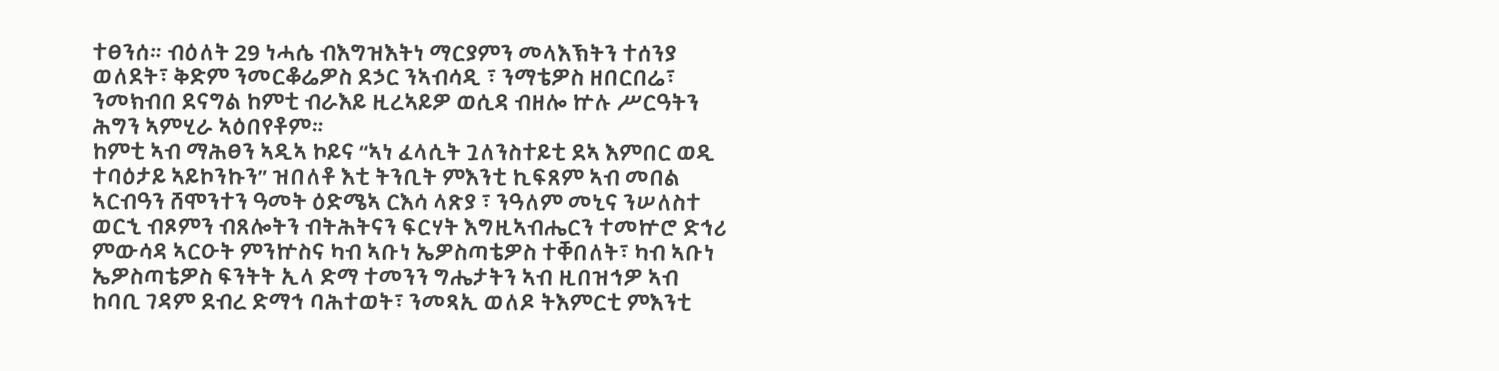ተፀንሰ። ብዕለት 29 ነሓሴ ብእግዝእትነ ማርያምን መላእኽትን ተሰንያ ወለደት፣ ቅድም ንመርቆሬዎስ ደኃር ንኣብሳዲ ፣ ንማቴዎስ ዘበርበሬ፣ ንመክብበ ደናግል ከምቲ ብራእይ ዚረኣይዎ ወሲዳ ብዘሎ ኵሉ ሥርዓትን ሕግን ኣምሂራ ኣዕበየቶም።
ከምቲ ኣብ ማሕፀን ኣዲኣ ኮይና “ኣነ ፈላሲት ጓለንስተይቲ ደኣ እምበር ወዲ ተባዕታይ ኣይኮንኩን” ዝበለቶ እቲ ትንቢት ምእንቲ ኪፍጸም ኣብ መበል ኣርብዓን ሸሞንተን ዓመት ዕድሜኣ ርእሳ ላጽያ ፣ ንዓለም መኒና ንሠለስተ ወርኂ ብጾምን ብጸሎትን ብትሕትናን ፍርሃት እግዚኣብሔርን ተመኵሮ ድኅሪ ምውሳዳ ኣርዑት ምንኵስና ካብ ኣቡነ ኤዎስጣቴዎስ ተቐበለት፣ ካብ ኣቡነ ኤዎስጣቴዎስ ፍንትት ኢላ ድማ ተመንን ግሔታትን ኣብ ዚበዝኅዎ ኣብ ከባቢ ገዳም ደብረ ድማኅ ባሕተወት፣ ንመጻኢ ወለዶ ትእምርቲ ምእንቲ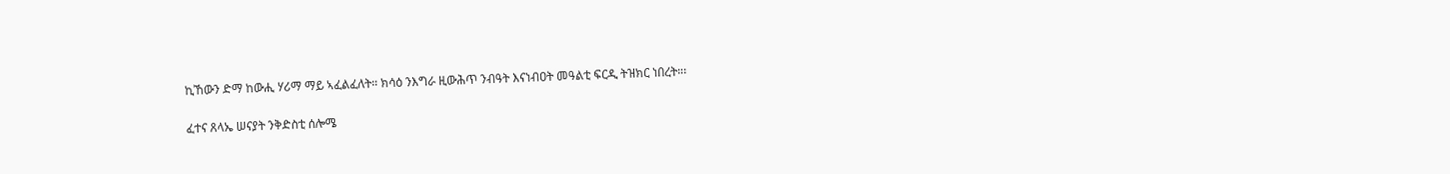ኪኸውን ድማ ከውሒ ሃሪማ ማይ ኣፈልፈለት። ክሳዕ ንእግራ ዚውሕጥ ንብዓት እናነብዐት መዓልቲ ፍርዲ ትዝክር ነበረት።፡

ፈተና ጸላኤ ሠናያት ንቅድስቲ ሰሎሜ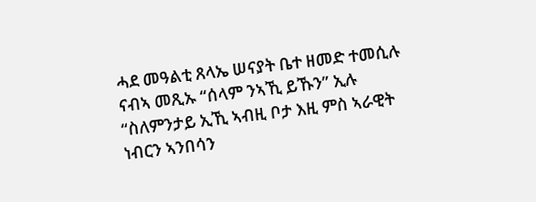ሓደ መዓልቲ ጸላኤ ሠናያት ቤተ ዘመድ ተመሲሉ ናብኣ መጺኡ “ሰላም ንኣኺ ይኹን” ኢሉ “ስለምንታይ ኢኺ ኣብዚ ቦታ እዚ ምስ ኣራዊት ነብርን ኣንበሳን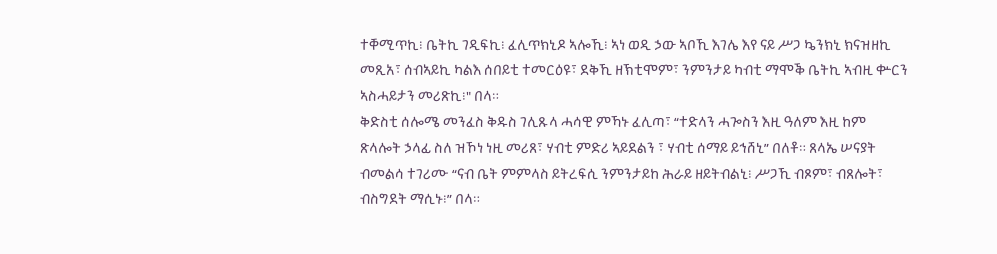ተቐሚጥኪ፧ ቤትኪ ገዲፍኪ፧ ፈሊጥክኒዶ ኣሎኺ፧ ኣነ ወዲ ኃው ኣቦኺ እገሌ እየ ናይ ሥጋ ኴንክኒ ክናዝዘኪ መጺአ፣ ሰብኣይኪ ካልእ ሰበይቲ ተመርዕዩ፣ ደቅኺ ዘኽቲሞም፣ ንምንታይ ካብቲ ማሞቕ ቤትኪ ኣብዚ ቍርን ኣስሓይታን መሪጽኪ፧" በላ።
ቅድስቲ ሰሎሜ መንፈስ ቅዱስ ገሊጹላ ሓሳዊ ምኻኑ ፈሊጣ፣ “ተድላን ሓጐስን እዚ ዓለም እዚ ከም ጽላሎት ኃላፊ ስለ ዝኾነ ነዚ መሪጸ፣ ሃብቲ ምድሪ ኣይደልን ፣ ሃብቲ ሰማይ ይኅሸኒ” በለቶ። ጸላኤ ሠናያት ብመልሳ ተገሪሙ “ናብ ቤት ምምላስ ይትረፍሲ ንምንታይከ ሕራይ ዘይትብልኒ፧ ሥጋኺ ብጾም፣ ብጸሎት፣ ብስግደት ማሲኑ፧” በላ።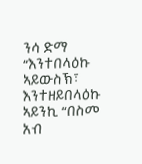ንሳ ድማ “እንተበላዕኩ ኣይውስኽ፣ እንተዘይበላዕኩ ኣይንኪ “በስመ አብ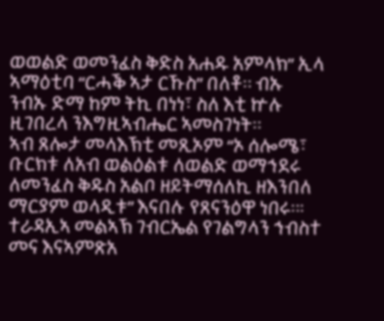ወወልድ ወመንፈስ ቅድስ አሐዱ አምላክ” ኢላ ኣማዕቲባ “ርሓቕ ኣታ ርኹስ” በለቶ። ብኡ ንብኡ ድማ ከም ትኪ በነነ፣ ስለ እቲ ኵሉ ዚገበረላ ንእግዚኣብሔር ኣመስገነት።
ኣብ ጸሎታ መላእኽቲ መጺኦም “ኦ ሰሎሜ፣ ቡርክቱ ለአብ ወልዕልቱ ለወልድ ወማኅደሩ ለመንፈስ ቅዱስ አልቦ ዘይትማሰለኪ ዘእንበለ ማርያም ወላዲቱ” እናበሉ የጸናንዕዋ ነበሩ።፡ ተራዳኢኣ መልኣኽ ገብርኤል የገልግላን ኅብስተ መና እናኣምጽአ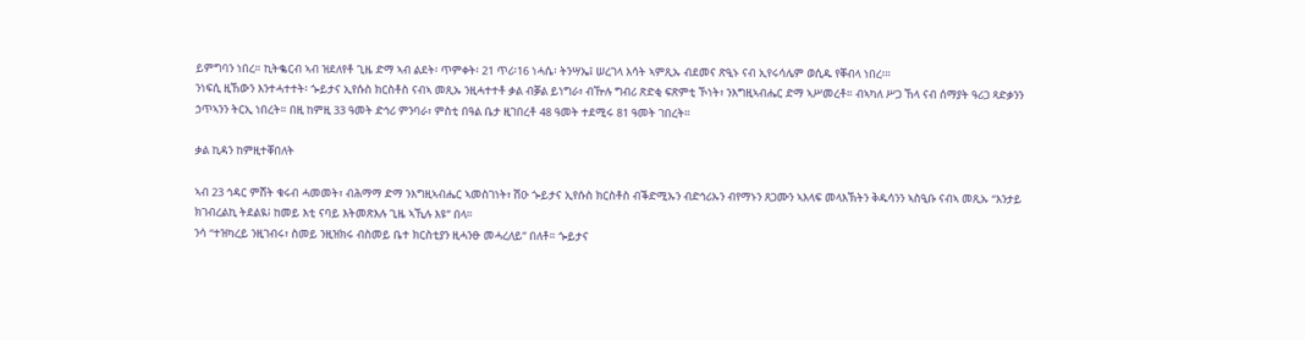ይምግባን ነበረ። ኪትቈርብ ኣብ ዝደለየቶ ጊዜ ድማ ኣብ ልደት፡ ጥምቀት፡ 21 ጥሪ፡16 ነሓሴ፡ ትንሣኤ፤ ሠረገላ እሳት ኣምጺኡ ብደመና ጽዒኑ ናብ ኢየሩሳሌም ወሲዱ የቐብላ ነበረ፡።
ንነፍሲ ዚኸውን እንተሓተተት፡ ጐይታና ኢየሱስ ክርስቶስ ናብኣ መጺኡ ንዚሓተተቶ ቃል ብቓል ይነግራ፣ ብዅሉ ግብሪ ጽድቂ ፍጽምቲ ኾነት፣ ንእግዚኣብሔር ድማ ኣሥመረቶ። ብኣካለ ሥጋ ኸላ ናብ ሰማያት ዓሪጋ ጻድቃንን ኃጥኣንን ትርኢ ነበረት። በዚ ከምዚ 33 ዓመት ድኅሪ ምንባራ፣ ምስቲ በዓል ቤታ ዚገበረቶ 48 ዓመት ተደሚሩ 81 ዓመት ገበረት።

ቃል ኪዳን ከምዚተቐበለት

ኣብ 23 ኅዳር ምሸት ቁሩብ ሓመመት፣ ብሕማማ ድማ ንእግዚኣብሔር ኣመስገነት፣ ሽዑ ጐይታና ኢየሱስ ክርስቶስ ብቕድሚኡን ብድኅሪኡን ብየማኑን ጸጋሙን ኣእላፍ መላእኽትን ቅዱሳንን ኣስዒቡ ናብኣ መጺኡ “እንታይ ክገብረልኪ ትደልዪ፧ ከመይ እቲ ናባይ እትመጽእሉ ጊዜ ኣኺሉ እዩ” በላ።
ንሳ “ተዝካረይ ንዚገብሩ፣ ስመይ ንዚዝክሩ ብስመይ ቤተ ክርስቲያን ዚሓንፁ መሓረለይ” በለቶ። ጐይታና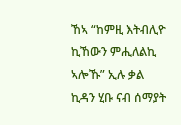ኸኣ “ከምዚ እትብሊዮ ኪኸውን ምሒለልኪ ኣሎኹ” ኢሉ ቃል ኪዳን ሂቡ ናብ ሰማያት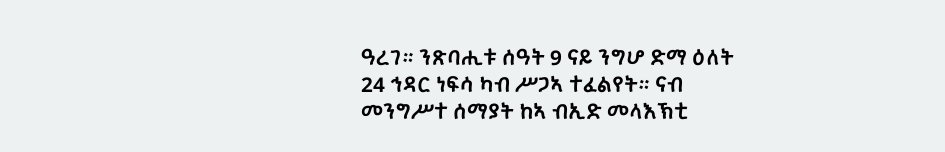ዓረገ። ንጽባሒቱ ሰዓት 9 ናይ ንግሆ ድማ ዕለት 24 ኅዳር ነፍሳ ካብ ሥጋኣ ተፈልየት። ናብ መንግሥተ ሰማያት ከኣ ብኢድ መላእኽቲ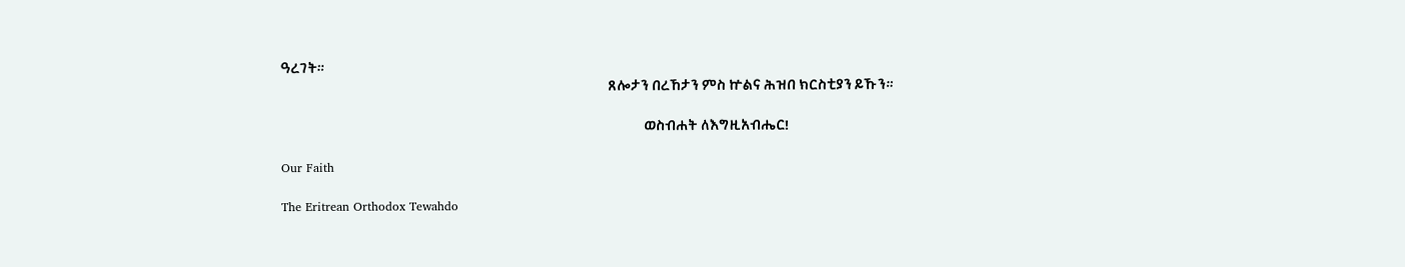ዓረገት።
                                                                                                             ጸሎታን በረኸታን ምስ ኵልና ሕዝበ ክርስቲያን ይኹን።

                                                                                                                         ወስብሐት ለእግዚአብሔር!

Our Faith

The Eritrean Orthodox Tewahdo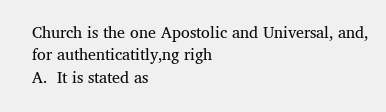Church is the one Apostolic and Universal, and, for authenticatitly,ng righ
A.  It is stated as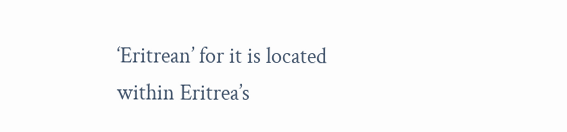‘Eritrean’ for it is located  within Eritrea’s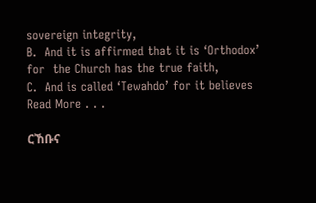sovereign integrity,
B.  And it is affirmed that it is ‘Orthodox’ for  the Church has the true faith,
C.  And is called ‘Tewahdo’ for it believes   Read More . . .

ርኸቡና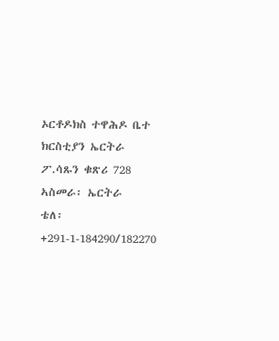ኦርቶዶክስ ተዋሕዶ ቤተ ክርስቲያን ኤርትራ
ፖ.ሳጹን ቁጽሪ 728
ኣስመራ፡ ኤርትራ
ቴለ፡ +291-1-184290/182270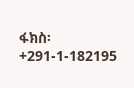ፋክስ፡ +291-1-182195